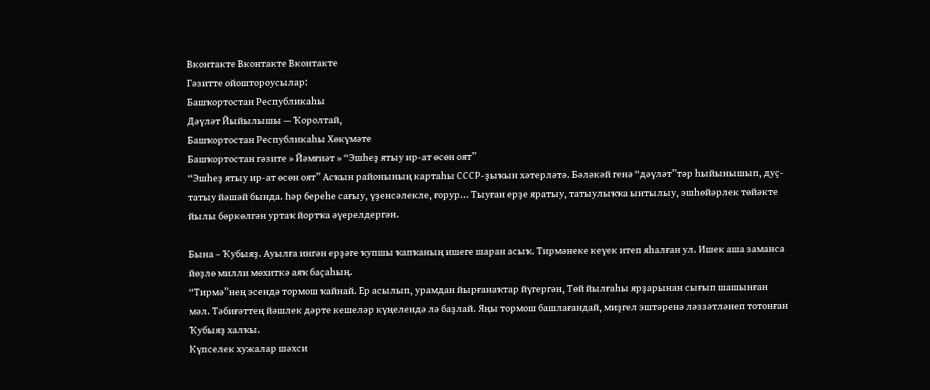Вконтакте Вконтакте Вконтакте
Гәзитте ойоштороусылар:
Башҡортостан Республикаһы
Дәүләт Йыйылышы — Ҡоролтай,
Башҡортостан Республикаһы Хөкүмәте
Башҡортостан гәзите » Йәмғиәт » “Эшһеҙ ятыу ир-ат өсөн оят”
“Эшһеҙ ятыу ир-ат өсөн оят” Асҡын районының картаһы СССР-ҙыҡын хәтерләтә. Бәләкәй генә “дәүләт”тәр һыйынышып, дуҫ-татыу йәшәй бында. Һәр береһе сағыу, үҙенсәлекле, ғорур... Тыуған ерҙе яратыу, татыулыҡҡа ынтылыу, эшһөйәрлек төйәкте йылы бөркөлгән уртаҡ йортҡа әүерелдергән.

Бына – Ҡубыяҙ. Ауылға ингән ерҙәге ҡупшы ҡапҡаның ишеге шаран асыҡ. Тирмәнеке кеүек итеп яһалған ул. Ишек аша заманса йөҙлө милли мөхиткә аяҡ баҫаһың.
“Тирмә”нең эсендә тормош ҡайнай. Ер асылып, урамдан йырғанаҡтар йүгергән, Төй йылғаһы ярҙарынан сығып шашынған мәл. Тәбиғәттең йәшлек дәрте кешеләр күңелендә лә баҙлай. Яңы тормош башлағандай, миҙгел эштәренә ләззәтләнеп тотонған Ҡубыяҙ халҡы.
Күпселек хужалар шәхси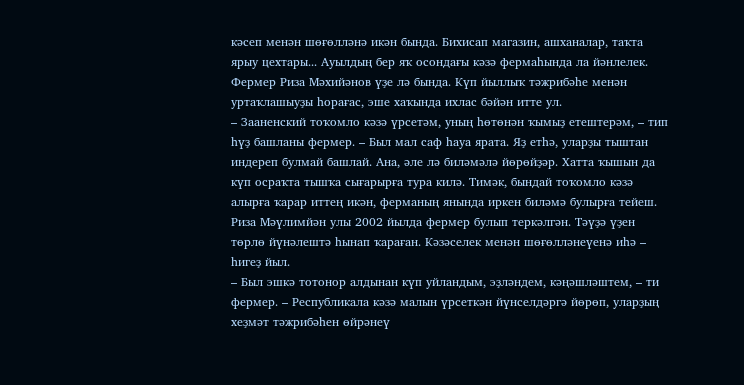кәсеп менән шөғөлләнә икән бында. Бихисап магазин, ашханалар, таҡта ярыу цехтары... Ауылдың бер яҡ осондағы кәзә фермаһында ла йәнлелек. Фермер Риза Мәхийәнов үҙе лә бында. Күп йыллыҡ тәжрибәһе менән уртаҡлашыуҙы һорағас, эше хаҡында ихлас бәйән итте ул.
– Зааненский тоҡомло кәзә үрсетәм, уның һөтөнән ҡымыҙ етештерәм, – тип һүҙ башланы фермер. – Был мал саф һауа ярата. Яҙ етһә, уларҙы тыштан индереп булмай башлай. Ана, әле лә биләмәлә йөрөйҙәр. Хатта ҡышын да күп осраҡта тышҡа сығарырға тура килә. Тимәк, бындай тоҡомло кәзә алырға ҡарар иттең икән, ферманың янында иркен биләмә булырға тейеш.
Риза Мәүлимйән улы 2002 йылда фермер булып теркәлгән. Тәүҙә үҙен төрлө йүнәлештә һынап ҡараған. Кәзәселек менән шөғөлләнеүенә иһә – һигеҙ йыл.
– Был эшкә тотонор алдынан күп уйландым, эҙләндем, кәңәшләштем, – ти фермер. – Республикала кәзә малын үрсеткән йүнселдәргә йөрөп, уларҙың хеҙмәт тәжрибәһен өйрәнеү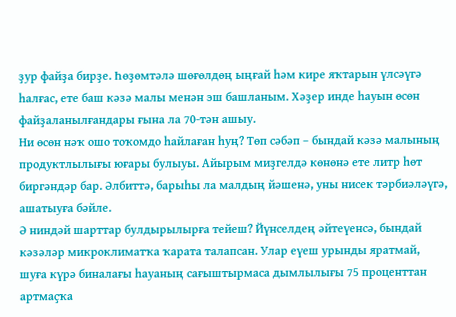ҙур файҙа бирҙе. Һөҙөмтәлә шөғөлдөң ыңғай һәм кире яҡтарын үлсәүгә һалғас, ете баш кәзә малы менән эш башланым. Хәҙер инде һауын өсөн файҙаланылғандары ғына ла 70-тән ашыу.
Ни өсөн нәҡ ошо тоҡомдо һайлаған һуң? Төп сәбәп – бындай кәзә малының продуктлылығы юғары булыуы. Айырым миҙгелдә көнөнә ете литр һөт биргәндәр бар. Әлбиттә, барыһы ла малдың йәшенә, уны нисек тәрбиәләүгә, ашатыуға бәйле.
Ә ниндәй шарттар булдырылырға тейеш? Йүнселдең әйтеүенсә, бындай кәзәләр микроклиматҡа ҡарата талапсан. Улар еүеш урынды яратмай, шуға күрә биналағы һауаның сағыштырмаса дымлылығы 75 проценттан артмаҫҡа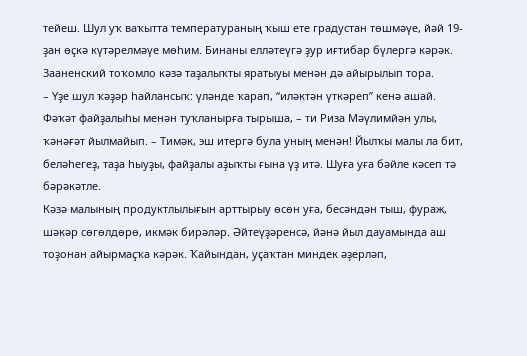тейеш. Шул уҡ ваҡытта температураның ҡыш ете градустан төшмәүе, йәй 19-ҙан өҫкә күтәрелмәүе мөһим. Бинаны елләтеүгә ҙур иғтибар бүлергә кәрәк. Зааненский тоҡомло кәзә таҙалыҡты яратыуы менән дә айырылып тора.
– Үҙе шул ҡәҙәр һайлансыҡ: үләнде ҡарап, “иләктән үткәреп” кенә ашай. Фәҡәт файҙалыһы менән туҡланырға тырыша, – ти Риза Мәүлимйән улы, ҡәнәғәт йылмайып. – Тимәк, эш итергә була уның менән! Йылҡы малы ла бит, беләһегеҙ, таҙа һыуҙы, файҙалы аҙыҡты ғына үҙ итә. Шуға уға бәйле кәсеп тә бәрәкәтле.
Кәзә малының продуктлылығын арттырыу өсөн уға, бесәндән тыш, фураж, шәкәр сөгөлдөрө, икмәк бирәләр. Әйтеүҙәренсә, йәнә йыл дауамында аш тоҙонан айырмаҫҡа кәрәк. Ҡайындан, уҫаҡтан миндек әҙерләп,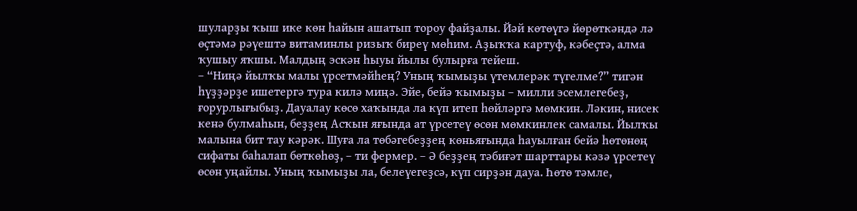шуларҙы ҡыш ике көн һайын ашатып тороу файҙалы. Йәй көтөүгә йөрөткәндә лә өҫтәмә рәүештә витаминлы ризыҡ биреү мөһим. Аҙыҡҡа картуф, кәбеҫтә, алма ҡушыу яҡшы. Малдың эскән һыуы йылы булырға тейеш.
– “Ниңә йылҡы малы үрсетмәйһең? Уның ҡымыҙы үтемлерәк түгелме?” тигән һүҙҙәрҙе ишетергә тура килә миңә. Эйе, бейә ҡымыҙы – милли эсемлегебеҙ, ғорурлығыбыҙ. Дауалау көсө хаҡында ла күп итеп һөйләргә мөмкин. Ләкин, нисек кенә булмаһын, беҙҙең Асҡын яғында ат үрсетеү өсөн мөмкинлек самалы. Йылҡы малына бит тау кәрәк. Шуға ла төбәгебеҙҙең көньяғында һауылған бейә һөтөнөң сифаты баһалап бөткөһөҙ, – ти фермер. – Ә беҙҙең тәбиғәт шарттары кәзә үрсетеү өсөн уңайлы. Уның ҡымыҙы ла, белеүегеҙсә, күп сирҙән дауа. Һөтө тәмле,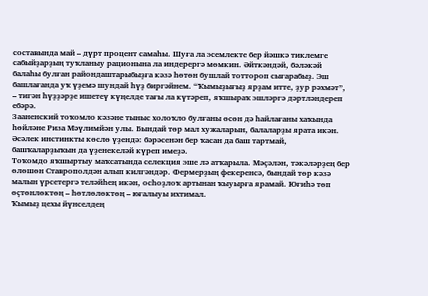составында май – дүрт процент самаһы. Шуға ла эсемлекте бер йәшкә тиклемге сабыйҙарҙың туҡланыу рационына ла индерергә мөмкин. Әйткәндәй, бәләкәй балаһы булған райондаштарыбыҙға кәзә һөтөн бушлай тоттороп сығарабыҙ. Эш башлағанда уҡ үҙемә шундай һүҙ биргәйнем. “Ҡымыҙығыҙ ярҙам итте, ҙур рәхмәт”, – тигән һүҙҙәрҙе ишетеү күңелде тағы ла күтәреп, яҡшыраҡ эшләргә дәртләндереп ебәрә.
Зааненский тоҡомло кәзәне тыныс холоҡло булғаны өсөн дә һайлағаны хаҡында һөйләне Риза Мәүлимйән улы. Бындай төр мал хужаларын, балаларҙы ярата икән. Әсәлек инстинкты көслө үҙендә: бәрәсенән бер ҡасан да баш тартмай, башҡаларҙыҡын да үҙенекеләй күреп имеҙә.
Тоҡомдо яҡшыртыу маҡсатында селекция эше лә атҡарыла. Мәҫәлән, тәкәләрҙең бер өлөшөн Ставрополдән алып килгәндәр. Фермерҙың фекеренсә, бындай төр кәзә малын үрсетергә теләйһең икән, осһоҙлоҡ артынан ҡыуырға ярамай. Юғиһә төп өҫтөнлөктөң – һөтлөлөктөң – юғалыуы ихтимал.
Ҡымыҙ цехы йүнселдең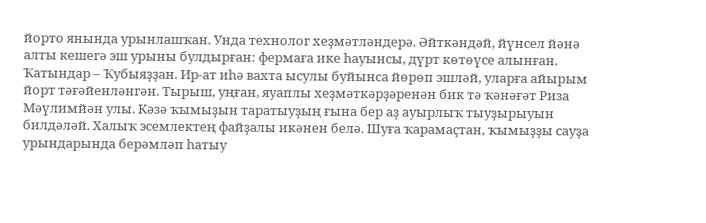йорто янында урынлашҡан. Унда технолог хеҙмәтләндерә. Әйткәндәй, йүнсел йәнә алты кешегә эш урыны булдырған: фермаға ике һауынсы, дүрт көтөүсе алынған. Ҡатындар – Ҡубыяҙҙан. Ир-ат иһә вахта ысулы буйынса йөрөп эшләй, уларға айырым йорт тәғәйенләнгән. Тырыш, уңған, яуаплы хеҙмәткәрҙәренән бик тә ҡәнәғәт Риза Мәүлимйән улы. Кәзә ҡымыҙын таратыуҙың ғына бер аҙ ауырлыҡ тыуҙырыуын билдәләй. Халыҡ эсемлектең файҙалы икәнен белә. Шуға ҡарамаҫтан, ҡымыҙҙы сауҙа урындарында берәмләп һатыу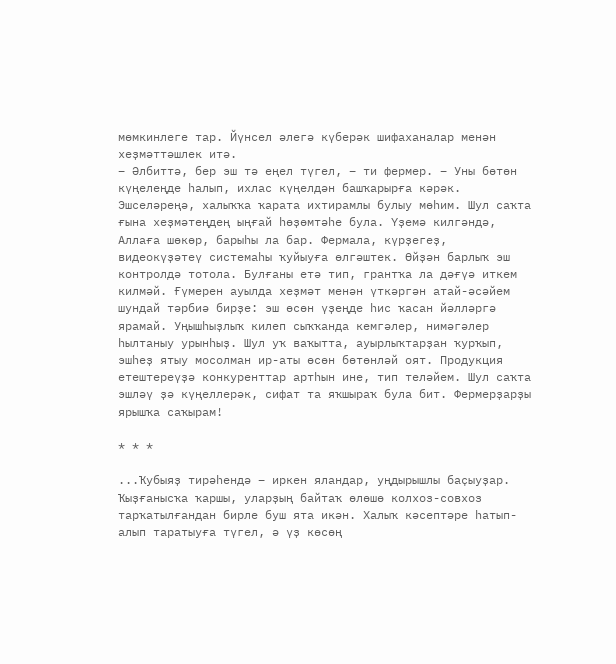мөмкинлеге тар. Йүнсел әлегә күберәк шифаханалар менән хеҙмәттәшлек итә.
– Әлбиттә, бер эш тә еңел түгел, – ти фермер. – Уны бөтөн күңелеңде һалып, ихлас күңелдән башҡарырға кәрәк. Эшселәреңә, халыҡҡа ҡарата ихтирамлы булыу мөһим. Шул саҡта ғына хеҙмәтеңдең ыңғай һөҙөмтәһе була. Үҙемә килгәндә, Аллаға шөкөр, барыһы ла бар. Фермала, күрҙегеҙ, видеокүҙәтеү системаһы ҡуйыуға өлгәштек. Өйҙән барлыҡ эш контролдә тотола. Булғаны етә тип, грантҡа ла дәғүә иткем килмәй. Ғүмерен ауылда хеҙмәт менән үткәргән атай-әсәйем шундай тәрбиә бирҙе: эш өсөн үҙеңде һис ҡасан йәлләргә ярамай. Уңышһыҙлыҡ килеп сыҡҡанда кемгәлер, нимәгәлер һылтаныу урынһыҙ. Шул уҡ ваҡытта, ауырлыҡтарҙан ҡурҡып, эшһеҙ ятыу мосолман ир-аты өсөн бөтөнләй оят. Продукция етештереүҙә конкуренттар артһын ине, тип теләйем. Шул саҡта эшләү ҙә күңеллерәк, сифат та яҡшыраҡ була бит. Фермерҙарҙы ярышҡа саҡырам!

* * *

...Ҡубыяҙ тирәһендә – иркен яландар, уңдырышлы баҫыуҙар. Ҡыҙғанысҡа ҡаршы, уларҙың байтаҡ өлөшө колхоз-совхоз тарҡатылғандан бирле буш ята икән. Халыҡ кәсептәре һатып-алып таратыуға түгел, ә үҙ көсөң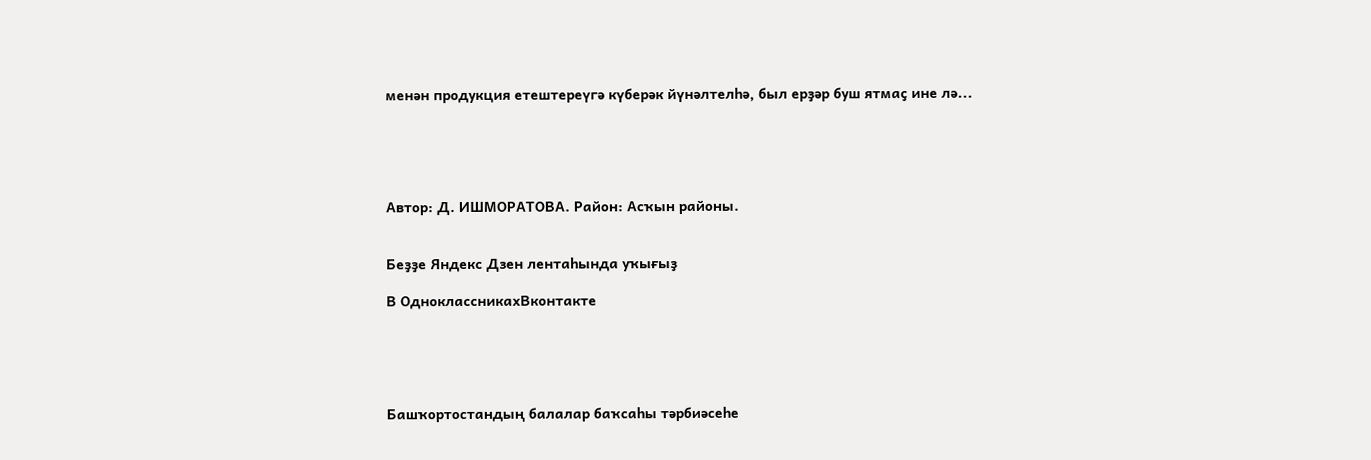менән продукция етештереүгә күберәк йүнәлтелһә, был ерҙәр буш ятмаҫ ине лә...





Автор: Д. ИШМОРАТОВА. Район: Асҡын районы.


Беҙҙе Яндекс Дзен лентаһында уҡығыҙ

В ОдноклассникахВконтакте





Башҡортостандың балалар баҡсаһы тәрбиәсеһе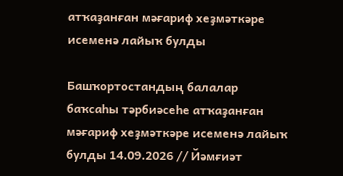атҡаҙанған мәғариф хеҙмәткәре исеменә лайыҡ булды

Башҡортостандың балалар баҡсаһы тәрбиәсеһе атҡаҙанған мәғариф хеҙмәткәре исеменә лайыҡ булды 14.09.2026 // Йәмғиәт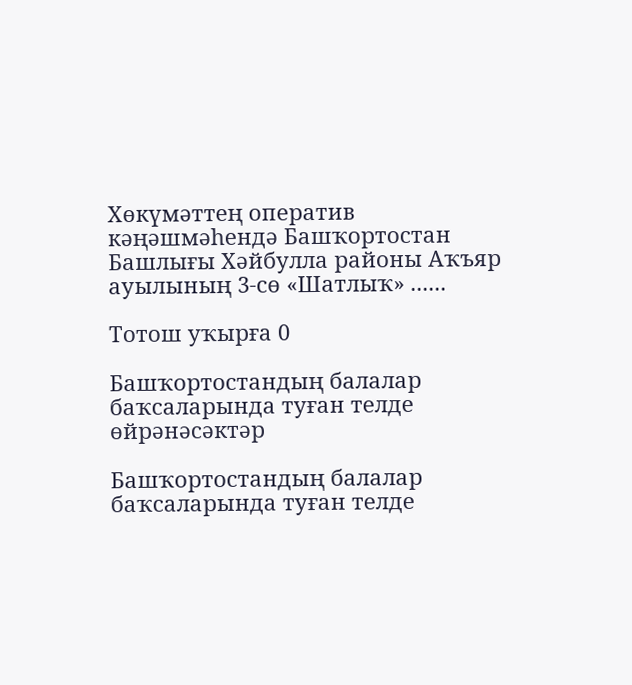Хөкүмәттең оператив кәңәшмәһендә Башҡортостан Башлығы Хәйбулла районы Аҡъяр ауылының 3-сө «Шатлыҡ» ......

Тотош уҡырға 0

Башҡортостандың балалар баҡсаларында туған телде өйрәнәсәктәр

Башҡортостандың балалар баҡсаларында туған телде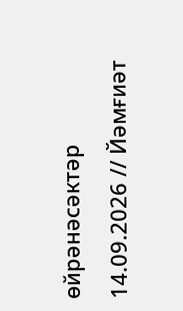өйрәнәсәктәр 14.09.2026 // Йәмғиәт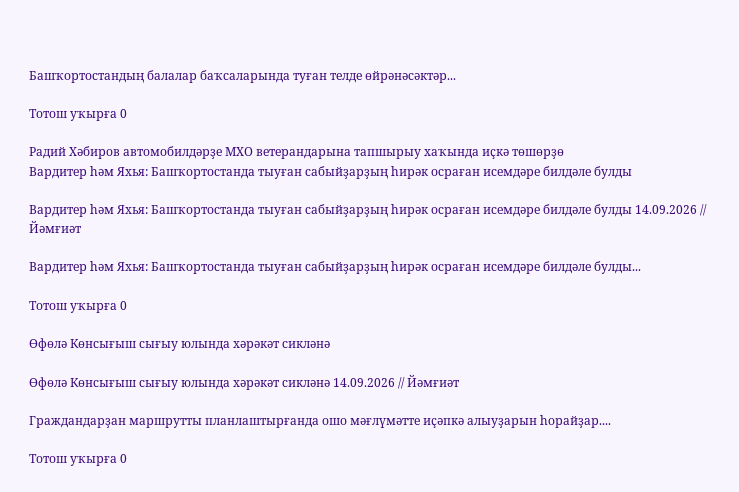Башҡортостандың балалар баҡсаларында туған телде өйрәнәсәктәр...

Тотош уҡырға 0

Радий Хәбиров автомобилдәрҙе МХО ветерандарына тапшырыу хаҡында иҫкә төшөрҙө
Вардитер һәм Яхья: Башҡортостанда тыуған сабыйҙарҙың һирәк осраған исемдәре билдәле булды

Вардитер һәм Яхья: Башҡортостанда тыуған сабыйҙарҙың һирәк осраған исемдәре билдәле булды 14.09.2026 // Йәмғиәт

Вардитер һәм Яхья: Башҡортостанда тыуған сабыйҙарҙың һирәк осраған исемдәре билдәле булды...

Тотош уҡырға 0

Өфөлә Көнсығыш сығыу юлында хәрәкәт сикләнә

Өфөлә Көнсығыш сығыу юлында хәрәкәт сикләнә 14.09.2026 // Йәмғиәт

Граждандарҙан маршрутты планлаштырғанда ошо мәғлүмәтте иҫәпкә алыуҙарын һорайҙар....

Тотош уҡырға 0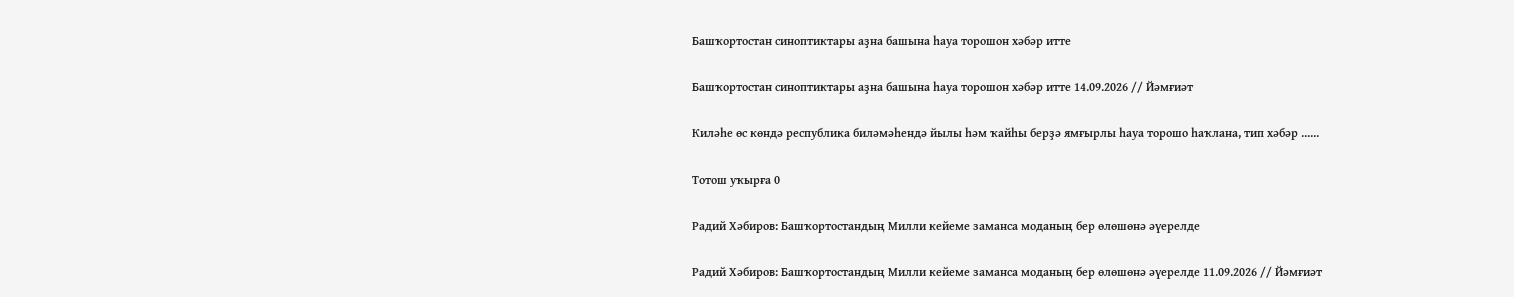Башҡортостан синоптиктары аҙна башына һауа торошон хәбәр итте

Башҡортостан синоптиктары аҙна башына һауа торошон хәбәр итте 14.09.2026 // Йәмғиәт

Киләһе өс көндә республика биләмәһендә йылы һәм ҡайһы берҙә ямғырлы һауа торошо һаҡлана, тип хәбәр ......

Тотош уҡырға 0

Радий Хәбиров: Башҡортостандың Милли кейеме заманса моданың бер өлөшөнә әүерелде

Радий Хәбиров: Башҡортостандың Милли кейеме заманса моданың бер өлөшөнә әүерелде 11.09.2026 // Йәмғиәт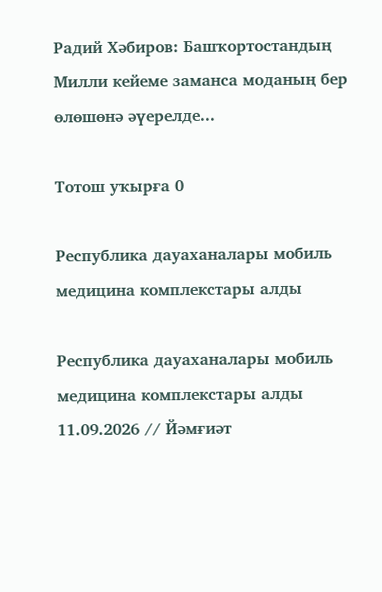Радий Хәбиров: Башҡортостандың Милли кейеме заманса моданың бер өлөшөнә әүерелде...

Тотош уҡырға 0

Республика дауаханалары мобиль медицина комплекстары алды

Республика дауаханалары мобиль медицина комплекстары алды 11.09.2026 // Йәмғиәт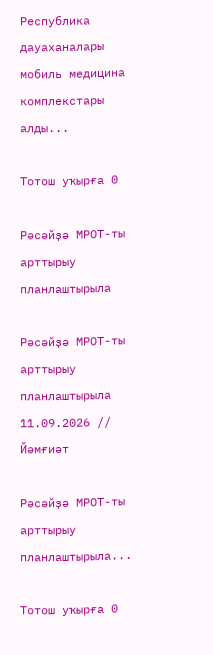Республика дауаханалары мобиль медицина комплекстары алды...

Тотош уҡырға 0

Рәсәйҙә МРОТ-ты арттырыу планлаштырыла

Рәсәйҙә МРОТ-ты арттырыу планлаштырыла 11.09.2026 // Йәмғиәт

Рәсәйҙә МРОТ-ты арттырыу планлаштырыла...

Тотош уҡырға 0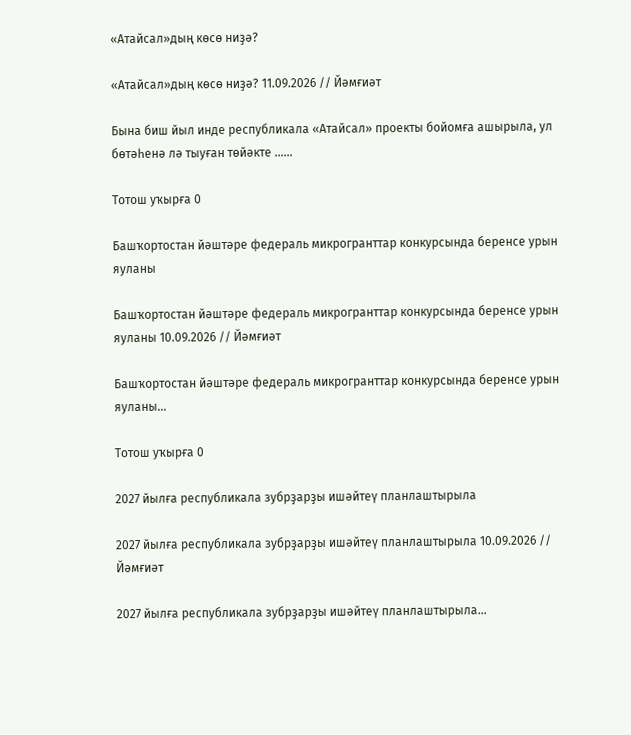«Атайсал»дың көсө ниҙә?

«Атайсал»дың көсө ниҙә? 11.09.2026 // Йәмғиәт

Бына биш йыл инде республикала «Атайсал» проекты бойомға ашырыла, ул бөтәһенә лә тыуған төйәкте ......

Тотош уҡырға 0

Башҡортостан йәштәре федераль микрогранттар конкурсында беренсе урын яуланы

Башҡортостан йәштәре федераль микрогранттар конкурсында беренсе урын яуланы 10.09.2026 // Йәмғиәт

Башҡортостан йәштәре федераль микрогранттар конкурсында беренсе урын яуланы...

Тотош уҡырға 0

2027 йылға республикала зубрҙарҙы ишәйтеү планлаштырыла

2027 йылға республикала зубрҙарҙы ишәйтеү планлаштырыла 10.09.2026 // Йәмғиәт

2027 йылға республикала зубрҙарҙы ишәйтеү планлаштырыла...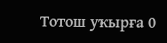Тотош уҡырға 0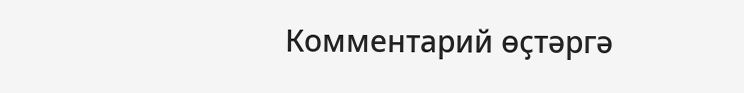Комментарий өҫтәргә